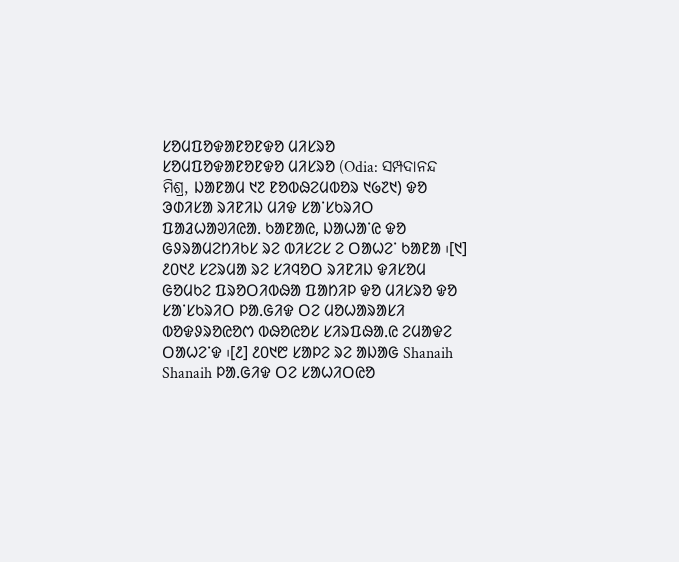ᱥᱚᱢᱯᱚᱫᱟᱱᱚᱱᱫᱚ ᱢᱤᱥᱨᱚ
ᱥᱚᱢᱯᱚᱫᱟᱱᱚᱱᱫᱚ ᱢᱤᱥᱨᱚ (Odia: ସମ୍ପଦାନନ୍ଦ ମିଶ୍ର, ᱡᱟᱱᱟᱢ ᱑᱗ ᱱᱚᱵᱷᱮᱢᱵᱚᱨ ᱑᱙᱗᱑) ᱫᱚ ᱳᱰᱤᱥᱟ ᱨᱤᱱᱤᱡ ᱢᱤᱫ ᱥᱟᱸᱥᱠᱨᱤᱛ ᱯᱟᱲᱦᱟᱣᱤᱭᱟᱹ ᱠᱟᱱᱟᱭ, ᱡᱟᱦᱟᱸᱭ ᱫᱚ ᱜᱽᱨᱟᱢᱮᱴᱤᱠᱥ ᱨᱮ ᱵᱤᱥᱮᱥ ᱮ ᱛᱟᱦᱮᱸ ᱠᱟᱱᱟ ᱾[᱑] ᱒᱐᱑᱒ ᱥᱮᱨᱢᱟ ᱨᱮ ᱥᱤᱧᱚᱛ ᱨᱤᱱᱤᱡ ᱫᱤᱥᱚᱢ ᱜᱚᱢᱠᱮ ᱯᱨᱚᱛᱤᱵᱷᱟ ᱯᱟᱴᱤᱞ ᱫᱚ ᱢᱤᱥᱨᱚ ᱫᱚ ᱥᱟᱸᱥᱠᱨᱤᱛ ᱞᱟᱹᱜᱤᱫ ᱛᱮ ᱢᱚᱦᱟᱨᱟᱥᱤ ᱵᱚᱫᱽᱨᱚᱭᱚᱬ ᱵᱷᱚᱭᱚᱥ ᱥᱤᱨᱯᱷᱟᱹᱭ ᱮᱢᱟᱫᱮ ᱛᱟᱦᱮᱸᱫ ᱾[᱒] ᱒᱐᱑᱘ ᱥᱟᱞᱮ ᱨᱮ ᱟᱡᱟᱜ Shanaih Shanaih ᱞᱟᱹᱜᱤᱫ ᱛᱮ ᱥᱟᱦᱤᱛᱭᱚ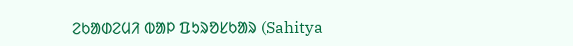ᱮᱠᱟᱰᱮᱢᱤ ᱵᱟᱞ ᱯᱩᱨᱚᱥᱠᱟᱨ (Sahitya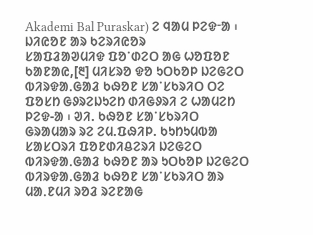Akademi Bal Puraskar) ᱮ ᱧᱟᱢ ᱞᱮᱫᱼᱟ ᱾
ᱡᱤᱭᱚᱱ ᱟᱨ ᱠᱮᱨᱤᱭᱚᱨ
ᱥᱟᱯᱲᱟᱣᱢᱤᱫ ᱯᱚᱸᱰᱮᱛ ᱟᱜ ᱦᱚᱯᱚᱱ ᱠᱟᱱᱟᱭ,[᱓] ᱢᱤᱥᱨᱚ ᱫᱚ ᱩᱛᱠᱚᱞ ᱡᱮᱜᱮᱛ ᱵᱤᱨᱫᱟᱹᱜᱟᱲ ᱠᱷᱚᱱ ᱥᱟᱸᱥᱠᱨᱤᱛ ᱛᱮ ᱯᱚᱥᱴ ᱜᱽᱨᱮᱡᱩᱮᱴ ᱰᱤᱜᱽᱨᱤ ᱮ ᱦᱟᱢᱮᱴ ᱞᱮᱫ-ᱟ ᱾ ᱣᱤ. ᱠᱷᱚᱱ ᱥᱟᱸᱥᱠᱨᱤᱛ ᱜᱨᱟᱢᱟᱨ ᱨᱮ ᱮᱢ.ᱯᱷᱤᱞ. ᱠᱩᱴᱩᱢᱵᱟ ᱥᱟᱥᱛᱨᱤ ᱯᱚᱱᱰᱤᱪᱮᱨᱤ ᱡᱮᱜᱮᱛ ᱵᱤᱨᱫᱟᱹᱜᱟᱲ ᱠᱷᱚᱱ ᱟᱨ ᱩᱛᱠᱚᱞ ᱡᱮᱜᱮᱛ ᱵᱤᱨᱫᱟᱹᱜᱟᱲ ᱠᱷᱚᱱ ᱥᱟᱸᱥᱠᱨᱤᱛ ᱟᱨ ᱢᱟᱹᱱᱢᱤ ᱨᱚᱲ ᱨᱮᱱᱟᱜ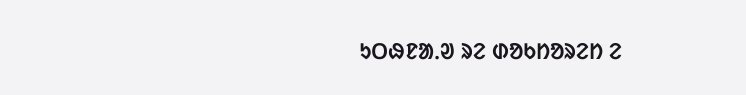ᱩᱛᱷᱱᱟᱹᱣ ᱨᱮ ᱰᱚᱠᱴᱚᱨᱮᱴ ᱮ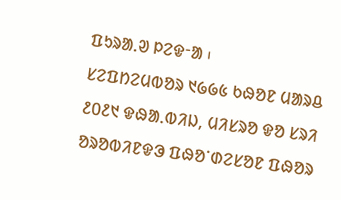ᱯᱩᱨᱟᱹᱣ ᱞᱮᱫᱼᱟ ᱾
ᱥᱮᱯᱴᱮᱢᱵᱚᱨ ᱑᱙᱙᱕ ᱠᱷᱚᱱ ᱢᱟᱨᱪ ᱒᱐᱒᱑ ᱫᱷᱟᱹᱵᱤᱡ, ᱢᱤᱥᱨᱚ ᱫᱚ ᱥᱨᱤ ᱚᱨᱚᱵᱤᱱᱫᱳ ᱯᱷᱚᱸᱰᱮᱥᱚᱱ ᱯᱷᱚᱨ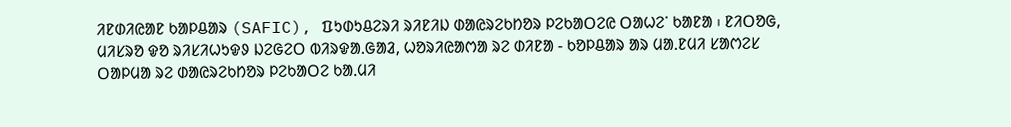ᱤᱱᱰᱤᱭᱟᱱ ᱠᱟᱞᱪᱟᱨ (SAFIC), ᱯᱩᱰᱩᱪᱮᱨᱤ ᱨᱤᱱᱤᱡ ᱰᱟᱭᱨᱮᱠᱴᱚᱨ ᱞᱮᱠᱟᱛᱮᱭ ᱛᱟᱦᱮᱸ ᱠᱟᱱᱟ ᱾ ᱱᱤᱛᱚᱜ, ᱢᱤᱥᱨᱚ ᱫᱚ ᱨᱤᱥᱤᱦᱩᱫᱽ ᱡᱮᱜᱮᱛ ᱵᱤᱨᱫᱟᱹᱜᱟᱲ, ᱦᱚᱨᱤᱭᱟᱬᱟ ᱨᱮ ᱰᱤᱱᱟ - ᱠᱚᱞᱪᱟᱨ ᱟᱨ ᱢᱟᱹᱱᱢᱤ ᱥᱟᱬᱮᱥ ᱛᱟᱞᱢᱟ ᱨᱮ ᱰᱟᱭᱨᱮᱠᱴᱚᱨ ᱞᱮᱠᱟᱛᱮ ᱠᱟᱹᱢᱤ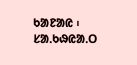ᱠᱟᱱᱟᱭ ᱾
ᱥᱟᱹᱠᱷᱭᱟᱹᱛ